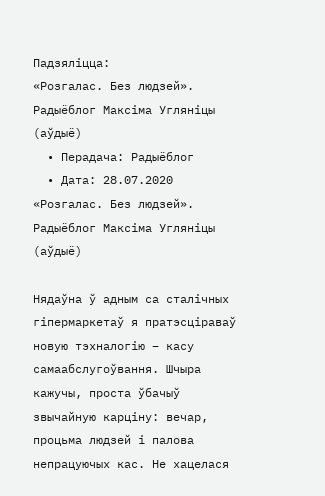Падзяліцца:
«Розгалас. Без людзей». Радыёблог Максіма Угляніцы (аўдыё)
  • Перадача: Радыёблог
  • Дата: 28.07.2020
«Розгалас. Без людзей». Радыёблог Максіма Угляніцы (аўдыё)

Нядаўна ў адным са сталічных гіпермаркетаў я пратэсціраваў новую тэхналогію – касу самаабслугоўвання. Шчыра кажучы, проста ўбачыў звычайную карціну: вечар, процьма людзей і палова непрацуючых кас. Не хацелася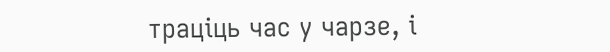траціць час у чарзе, і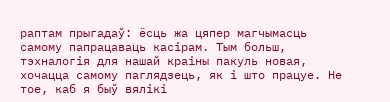раптам прыгадаў: ёсць жа цяпер магчымасць самому папрацаваць касірам. Тым больш, тэхналогія для нашай краіны пакуль новая, хочацца самому паглядзець, як і што працуе. Не тое, каб я быў вялікі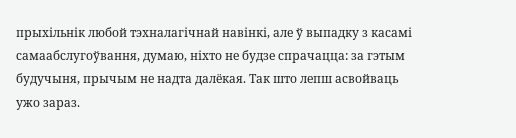прыхільнік любой тэхналагічнай навінкі, але ў выпадку з касамі самаабслугоўвання, думаю, ніхто не будзе спрачацца: за гэтым будучыня, прычым не надта далёкая. Так што лепш асвойваць ужо зараз.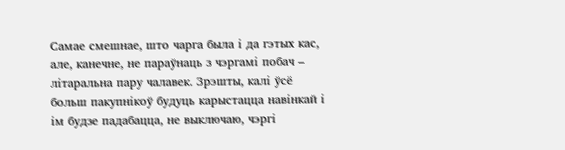Самае смешнае, што чарга была і да гэтых кас, але, канечне, не параўнаць з чэргамі побач – літаральна пару чалавек. Зрэшты, калі ўсё больш пакупнікоў будуць карыстацца навінкай і ім будзе падабацца, не выключаю, чэргі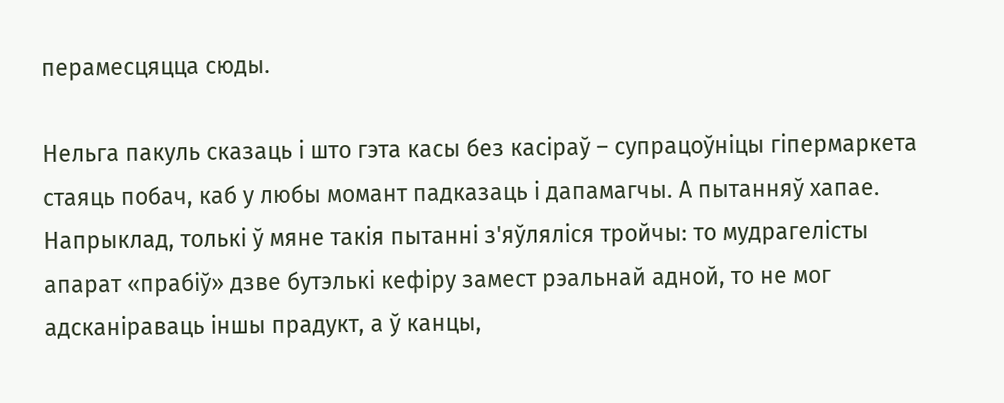перамесцяцца сюды.

Нельга пакуль сказаць і што гэта касы без касіраў – супрацоўніцы гіпермаркета стаяць побач, каб у любы момант падказаць і дапамагчы. А пытанняў хапае. Напрыклад, толькі ў мяне такія пытанні з'яўляліся тройчы: то мудрагелісты апарат «прабіў» дзве бутэлькі кефіру замест рэальнай адной, то не мог адсканіраваць іншы прадукт, а ў канцы,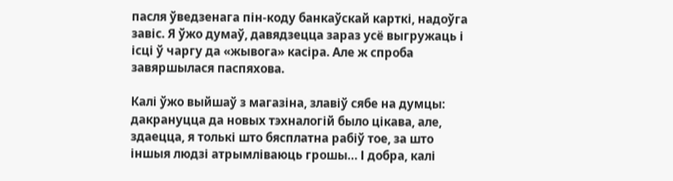пасля ўведзенага пін-коду банкаўскай карткі, надоўга завіс. Я ўжо думаў, давядзецца зараз усё выгружаць і ісці ў чаргу да «жывога» касіра. Але ж спроба завяршылася паспяхова.

Калі ўжо выйшаў з магазіна, злавіў сябе на думцы: дакрануцца да новых тэхналогій было цікава, але, здаецца, я толькі што бясплатна рабіў тое, за што іншыя людзі атрымліваюць грошы… І добра, калі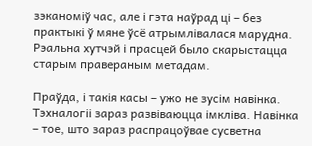зэканоміў час, але і гэта наўрад ці – без практыкі ў мяне ўсё атрымлівалася марудна. Рэальна хутчэй і прасцей было скарыстацца старым правераным метадам.

Праўда, і такія касы – ужо не зусім навінка. Тэхналогіі зараз развіваюцца імкліва. Навінка – тое, што зараз распрацоўвае сусветна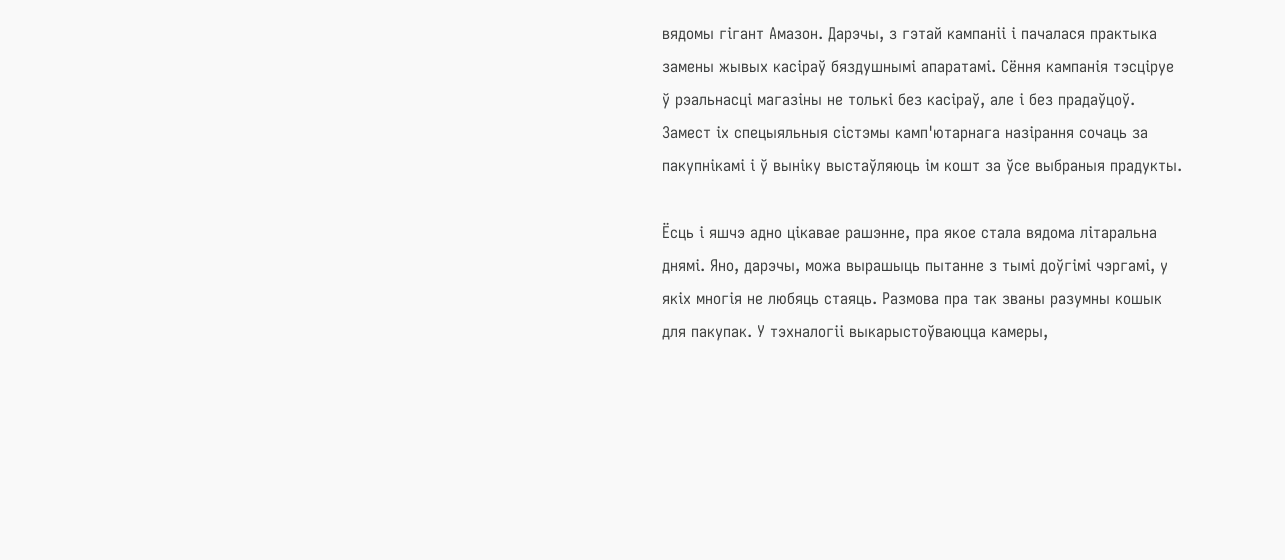вядомы гігант Амазон. Дарэчы, з гэтай кампаніі і пачалася практыка замены жывых касіраў бяздушнымі апаратамі. Сёння кампанія тэсціруе ў рэальнасці магазіны не толькі без касіраў, але і без прадаўцоў. Замест іх спецыяльныя сістэмы камп'ютарнага назірання сочаць за пакупнікамі і ў выніку выстаўляюць ім кошт за ўсе выбраныя прадукты.

Ёсць і яшчэ адно цікавае рашэнне, пра якое стала вядома літаральна днямі. Яно, дарэчы, можа вырашыць пытанне з тымі доўгімі чэргамі, у якіх многія не любяць стаяць. Размова пра так званы разумны кошык для пакупак. У тэхналогіі выкарыстоўваюцца камеры,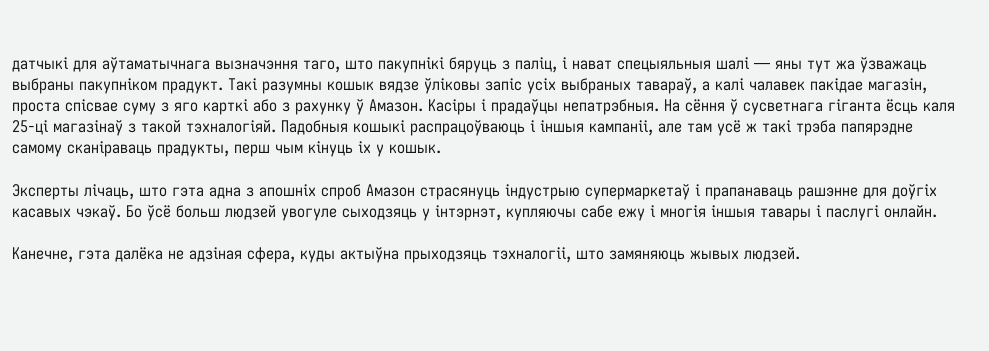датчыкі для аўтаматычнага вызначэння таго, што пакупнікі бяруць з паліц, і нават спецыяльныя шалі — яны тут жа ўзважаць выбраны пакупніком прадукт. Такі разумны кошык вядзе ўліковы запіс усіх выбраных тавараў, а калі чалавек пакідае магазін, проста спісвае суму з яго карткі або з рахунку ў Амазон. Касіры і прадаўцы непатрэбныя. На сёння ў сусветнага гіганта ёсць каля 25-ці магазінаў з такой тэхналогіяй. Падобныя кошыкі распрацоўваюць і іншыя кампаніі, але там усё ж такі трэба папярэдне самому сканіраваць прадукты, перш чым кінуць іх у кошык.

Эксперты лічаць, што гэта адна з апошніх спроб Амазон страсянуць індустрыю супермаркетаў і прапанаваць рашэнне для доўгіх касавых чэкаў. Бо ўсё больш людзей увогуле сыходзяць у інтэрнэт, купляючы сабе ежу і многія іншыя тавары і паслугі онлайн.

Канечне, гэта далёка не адзіная сфера, куды актыўна прыходзяць тэхналогіі, што замяняюць жывых людзей.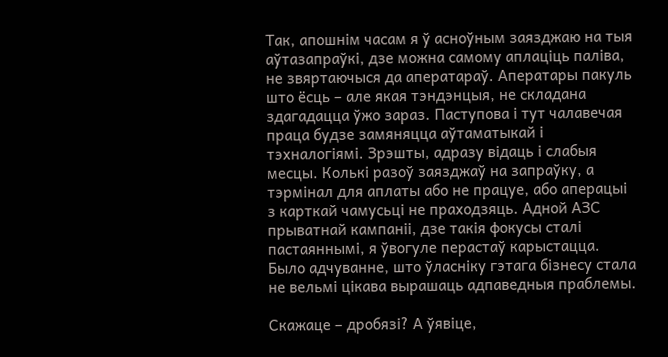Так, апошнім часам я ў асноўным заязджаю на тыя аўтазапраўкі, дзе можна самому аплаціць паліва, не звяртаючыся да аператараў. Аператары пакуль што ёсць – але якая тэндэнцыя, не складана здагадацца ўжо зараз. Паступова і тут чалавечая праца будзе замяняцца аўтаматыкай і тэхналогіямі. Зрэшты, адразу відаць і слабыя месцы. Колькі разоў заязджаў на запраўку, а тэрмінал для аплаты або не працуе, або аперацыі з карткай чамусьці не праходзяць. Адной АЗС прыватнай кампаніі, дзе такія фокусы сталі пастаяннымі, я ўвогуле перастаў карыстацца. Было адчуванне, што ўласніку гэтага бізнесу стала не вельмі цікава вырашаць адпаведныя праблемы.

Скажаце – дробязі? А ўявіце,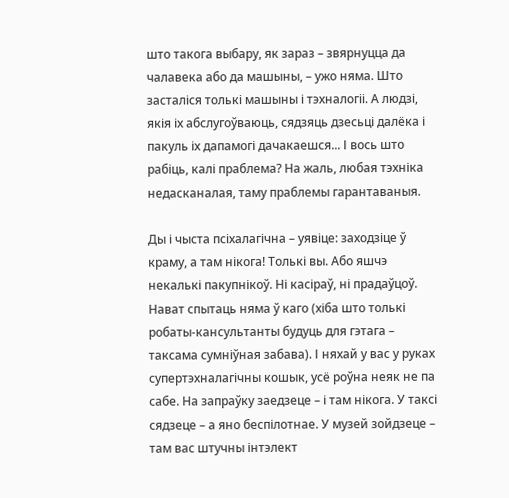што такога выбару, як зараз – звярнуцца да чалавека або да машыны, – ужо няма. Што засталіся толькі машыны і тэхналогіі. А людзі, якія іх абслугоўваюць, сядзяць дзесьці далёка і пакуль іх дапамогі дачакаешся... І вось што рабіць, калі праблема? На жаль, любая тэхніка недасканалая, таму праблемы гарантаваныя.

Ды і чыста псіхалагічна – уявіце: заходзіце ў краму, а там нікога! Толькі вы. Або яшчэ некалькі пакупнікоў. Ні касіраў, ні прадаўцоў. Нават спытаць няма ў каго (хіба што толькі робаты-кансультанты будуць для гэтага – таксама сумніўная забава). І няхай у вас у руках супертэхналагічны кошык, усё роўна неяк не па сабе. На запраўку заедзеце – і там нікога. У таксі сядзеце – а яно беспілотнае. У музей зойдзеце – там вас штучны інтэлект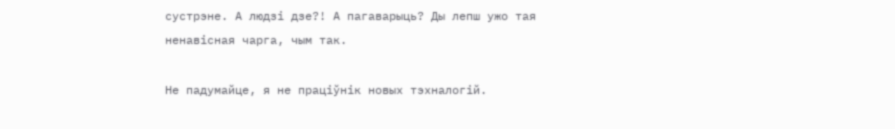сустрэне. А людзі дзе?! А пагаварыць? Ды лепш ужо тая ненавісная чарга, чым так.

Не падумайце, я не праціўнік новых тэхналогій.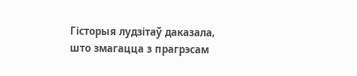Гісторыя лудзітаў даказала, што змагацца з прагрэсам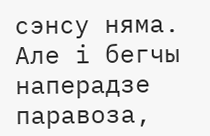сэнсу няма. Але і бегчы наперадзе паравоза,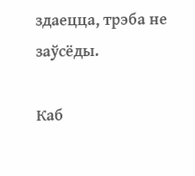здаецца, трэба не заўсёды.

Каб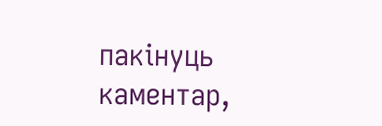пакінуць каментар,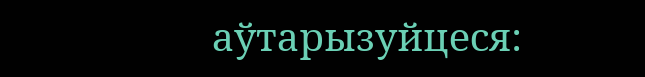аўтарызуйцеся: